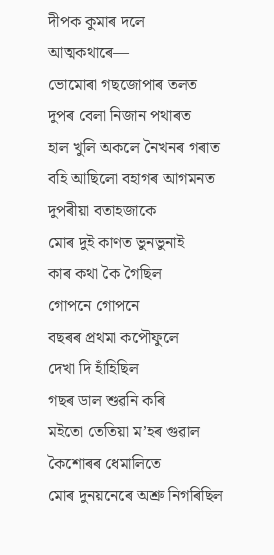দীপক কুমাৰ দলে
আত্মকথাৰে—
ভোমোৰা গছজোপাৰ তলত
দুপৰ বেলা নিজান পথাৰত
হাল খুলি অকলে নৈখনৰ গৰাত
বহি আছিলো বহাগৰ আগমনত
দুপৰীয়া বতাহজাকে
মোৰ দুই কাণত ভুনভুনাই
কাৰ কথা কৈ গৈছিল
গোপনে গোপনে
বছৰৰ প্ৰথমা কপৌফুলে
দেখা দি হাঁহিছিল
গছৰ ডাল শুৱনি কৰি
মইতো তেতিয়া ম’হৰ গুৱাল
কৈশোৰৰ ধেমালিতে
মোৰ দুনয়নেৰে অশ্ৰু নিগৰিছিল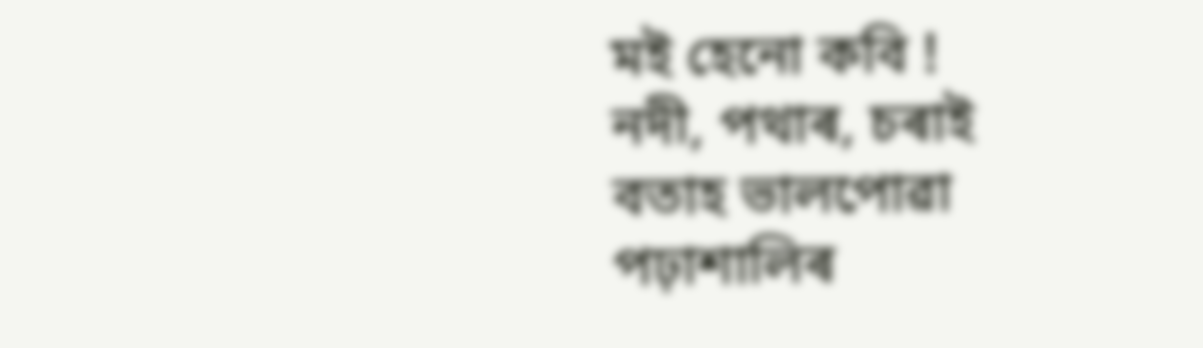মই হেনো কবি !
নদী, পথাৰ, চৰাই
বতাহ ভালপোৱা
পঢ়াশালিৰ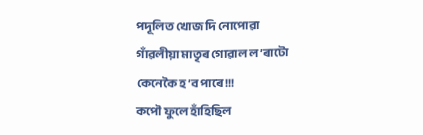পদূলিত খোজ দি নোপোৱা
গাঁৱলীয়া মাতৃৰ গোৱাল ল’ৰাটো
কেনেকৈ হ’ব পাৰে !!!
কপৌ ফুলে হাঁহিছিল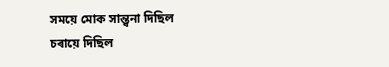সময়ে মোক সান্ত্বনা দিছিল
চৰায়ে দিছিল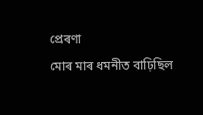প্ৰেৰণা
মোৰ মাৰ ধমনীত বাঢ়িছিল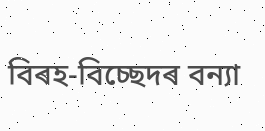বিৰহ-বিচ্ছেদৰ বন্যা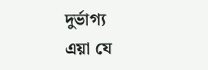দুৰ্ভাগ্য
এয়া যে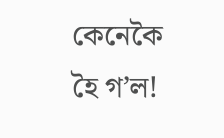কেনেকৈ হৈ গ’ল!